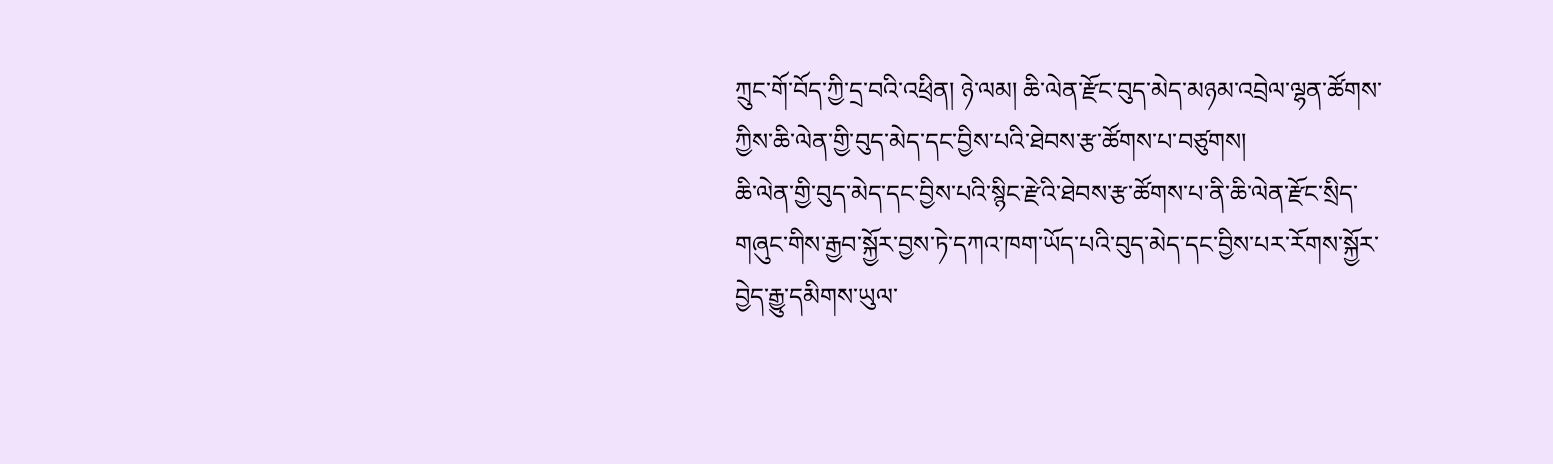ཀྲུང་གོ་བོད་ཀྱི་དྲ་བའི་འཕྲིན། ཉེ་ལམ། ཆི་ལེན་རྫོང་བུད་མེད་མཉམ་འབྲེལ་ལྷན་ཚོགས་ཀྱིས་ཆི་ལེན་གྱི་བུད་མེད་དང་བྱིས་པའི་ཐེབས་རྩ་ཚོགས་པ་བཙུགས།
ཆི་ལེན་གྱི་བུད་མེད་དང་བྱིས་པའི་སྙིང་རྫེའི་ཐེབས་རྩ་ཚོགས་པ་ནི་ཆི་ལེན་རྫོང་སྲིད་གཞུང་གིས་རྒྱབ་སྐྱོར་བྱས་ཏེ་དཀའ་ཁག་ཡོད་པའི་བུད་མེད་དང་བྱིས་པར་རོགས་སྐྱོར་བྱེད་རྒྱུ་དམིགས་ཡུལ་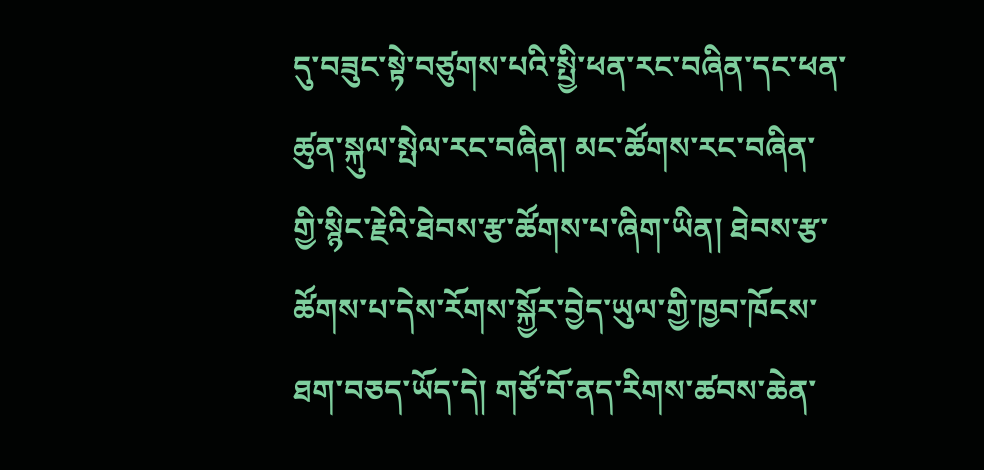དུ་བཟུང་སྟེ་བཙུགས་པའི་སྤྱི་ཕན་རང་བཞིན་དང་ཕན་ཚུན་སྐུལ་སྤེལ་རང་བཞིན། མང་ཚོགས་རང་བཞིན་གྱི་སྙིང་རྗེའི་ཐེབས་རྩ་ཚོགས་པ་ཞིག་ཡིན། ཐེབས་རྩ་ཚོགས་པ་དེས་རོགས་སྐྱོར་བྱེད་ཡུལ་གྱི་ཁྱབ་ཁོངས་ཐག་བཅད་ཡོད་དེ། གཙོ་བོ་ནད་རིགས་ཚབས་ཆེན་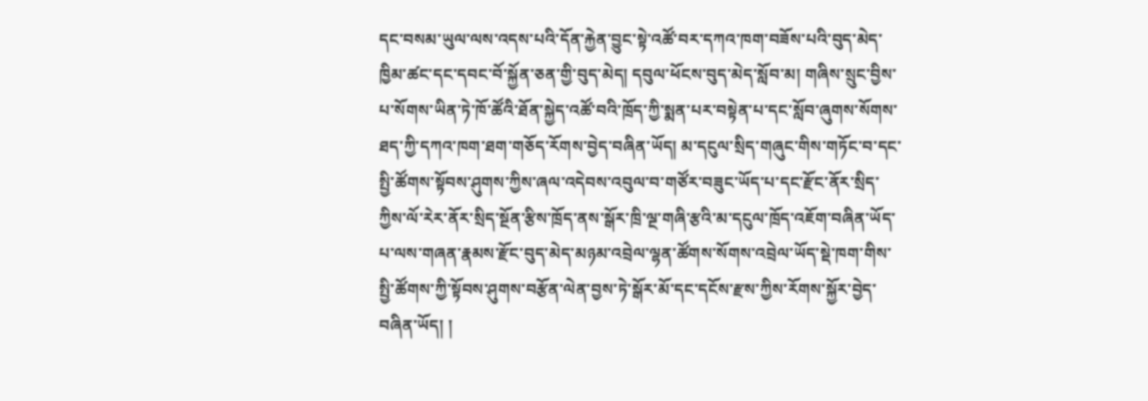དང་བསམ་ཡུལ་ལས་འདས་པའི་དོན་རྐྱེན་བྱུང་སྟེ་འཚོ་བར་དཀའ་ཁག་བཟོས་པའི་བུད་མེད་ཁྱིམ་ཚང་དང་དབང་བོ་སྐྱོན་ཅན་གྱི་བུད་མེད། དབུལ་ཕོངས་བུད་མེད་སློབ་མ། གཞིས་སྲུང་བྱིས་པ་སོགས་ཡིན་ཏེ་ཁོ་ཚོའི་ཐོན་སྐྱེད་འཚོ་བའི་ཁྲོད་ཀྱི་སྨན་པར་བསྟེན་པ་དང་སློབ་ཞུགས་སོགས་ཐད་ཀྱི་དཀའ་ཁག་ཐག་གཅོད་རོགས་བྱེད་བཞིན་ཡོད། མ་དངུལ་སྲིད་གཞུང་གིས་གཏོང་བ་དང་སྤྱི་ཚོགས་སྟོབས་ཤུགས་ཀྱིས་ཞལ་འདེབས་འབུལ་བ་གཙོར་བཟུང་ཡོད་པ་དང་རྫོང་ནོར་སྲིད་ཀྱིས་ལོ་རེར་ནོར་སྲིད་སྔོན་རྩིས་ཁྲོད་ནས་སྒོར་ཁྲི་ལྔ་གཞི་རྩའི་མ་དངུལ་ཁྲོད་འཇོག་བཞིན་ཡོད་པ་ལས་གཞན་རྣམས་རྫོང་བུད་མེད་མཉམ་འབྲེལ་ལྷན་ཚོགས་སོགས་འབྲེལ་ཡོད་སྡེ་ཁག་གིས་སྤྱི་ཚོགས་ཀྱི་སྟོབས་ཤུགས་བརྩོན་ལེན་བྱས་ཏེ་སྒོར་མོ་དང་དངོས་རྫས་ཀྱིས་རོགས་སྐྱོར་བྱེད་བཞིན་ཡོད། །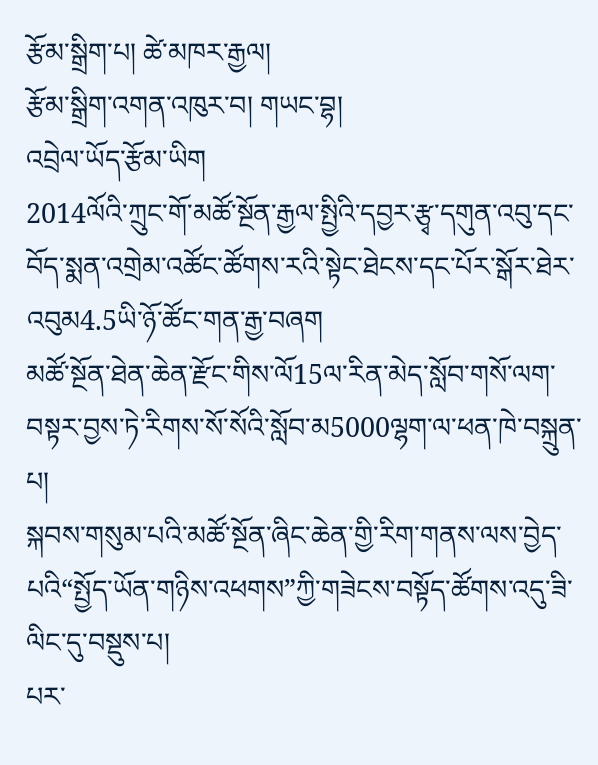རྩོམ་སྒྲིག་པ། ཚེ་མཁར་རྒྱལ།
རྩོམ་སྒྲིག་འགན་འཁུར་བ། གཡང་བྷ།
འབྲེལ་ཡོད་རྩོམ་ཡིག
2014ལོའི་ཀྲུང་གོ་མཚོ་སྔོན་རྒྱལ་སྤྱིའི་དབྱར་རྩྭ་དགུན་འབུ་དང་བོད་སྨན་འགྲེམ་འཚོང་ཚོགས་རའི་སྟེང་ཐེངས་དང་པོར་སྒོར་ཐེར་འབུམ4.5ཡི་ཉོ་ཚོང་གན་རྒྱ་བཞག
མཚོ་སྔོན་ཐེན་ཆེན་རྫོང་གིས་ལོ15ལ་རིན་མེད་སློབ་གསོ་ལག་བསྟར་བྱས་ཏེ་རིགས་སོ་སོའི་སློབ་མ5000ལྷག་ལ་ཕན་ཁེ་བསྐྲུན་པ།
སྐབས་གསུམ་པའི་མཚོ་སྔོན་ཞིང་ཆེན་གྱི་རིག་གནས་ལས་བྱེད་པའི“སྤྱོད་ཡོན་གཉིས་འཕགས”ཀྱི་གཟེངས་བསྟོད་ཚོགས་འདུ་ཟི་ལིང་དུ་བསྡུས་པ།
པར་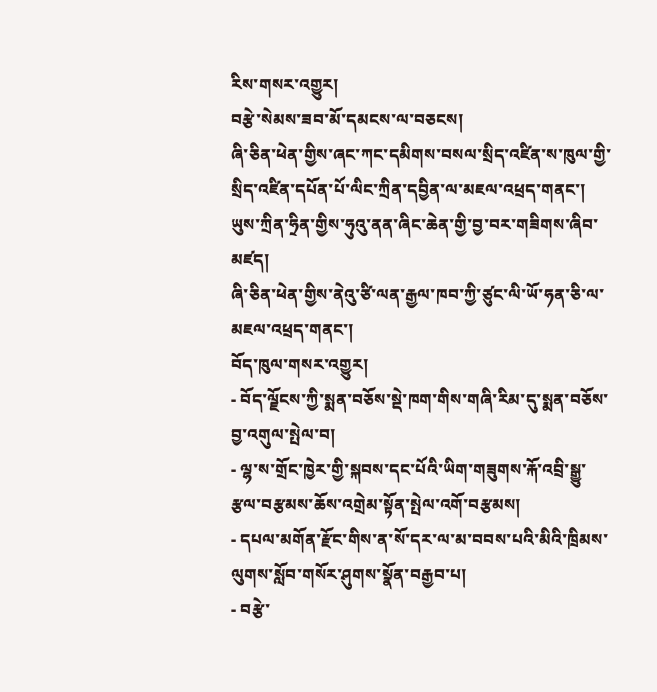རིས་གསར་འགྱུར།
བརྩེ་སེམས་ཟབ་མོ་དམངས་ལ་བཅངས།
ཞི་ཅིན་ཕེན་གྱིས་ཞང་ཀང་དམིགས་བསལ་སྲིད་འཛིན་ས་ཁུལ་གྱི་སྲིད་འཛིན་དཔོན་པོ་ལིང་ཀྲིན་དབྱིན་ལ་མཇལ་འཕྲད་གནང་།
ཡུས་ཀྲིན་ཧྲིན་གྱིས་ཧུའུ་ནན་ཞིང་ཆེན་གྱི་བྱ་བར་གཟིགས་ཞིབ་མཛད།
ཞི་ཅིན་ཕེན་གྱིས་ནེའུ་ཙི་ལན་རྒྱལ་ཁབ་ཀྱི་ཙུང་ལི་ཡོ་ཧན་ཅི་ལ་མཇལ་འཕྲད་གནང་།
བོད་ཁུལ་གསར་འགྱུར།
- བོད་ལྗོངས་ཀྱི་སྨན་བཅོས་སྡེ་ཁག་གིས་གཞི་རིམ་དུ་སྨན་བཅོས་བྱ་འགུལ་སྤེལ་བ།
- ལྷ་ས་གྲོང་ཁྱེར་གྱི་སྐབས་དང་པོའི་ཡིག་གཟུགས་རྐོ་འབྲི་སྒྱུ་རྩལ་བརྩམས་ཆོས་འགྲེམ་སྟོན་སྤེལ་འགོ་བརྩམས།
- དཔལ་མགོན་རྫོང་གིས་ན་སོ་དར་ལ་མ་བབས་པའི་མིའི་ཁྲིམས་ལུགས་སློབ་གསོར་ཤུགས་སྣོན་བརྒྱབ་པ།
- བརྩེ་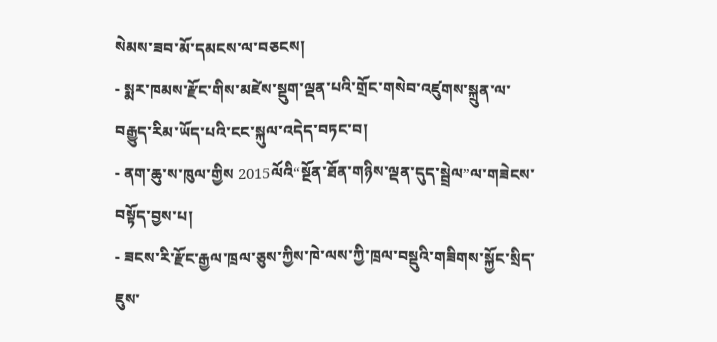སེམས་ཟབ་མོ་དམངས་ལ་བཅངས།
- སྨར་ཁམས་རྫོང་གིས་མཛེས་སྡུག་ལྡན་པའི་གྲོང་གསེབ་འཛུགས་སྐྲུན་ལ་བརྒྱུད་རིམ་ཡོད་པའི་ངང་སྐུལ་འདེད་བཏང་བ།
- ནག་ཆུ་ས་ཁུལ་གྱིས 2015ལོའི“སྔོན་ཐོན་གཉིས་ལྡན་དུད་སྦྲེལ”ལ་གཟེངས་བསྟོད་བྱས་པ།
- ཟངས་རི་རྫོང་རྒྱལ་ཁྲལ་ཅུས་ཀྱིས་ཁེ་ལས་ཀྱི་ཁྲལ་བསྡུའི་གཟིགས་སྐྱོང་སྲིད་ཇུས་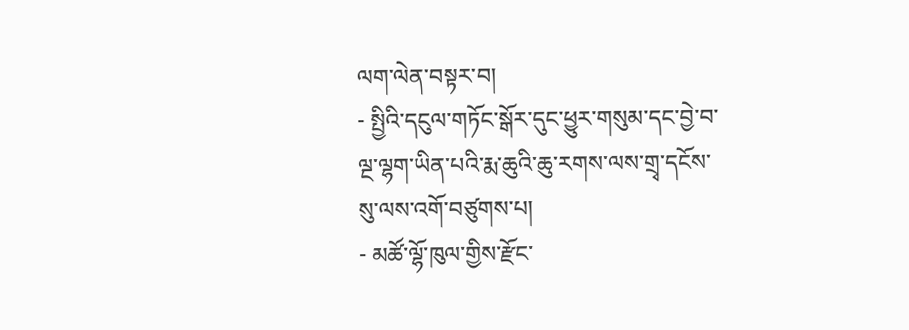ལག་ལེན་བསྟར་བ།
- སྤྱིའི་དངུལ་གཏོང་སྒོར་དུང་ཕྱུར་གསུམ་དང་བྱེ་བ་ལྔ་ལྷག་ཡིན་པའི་རྨ་ཆུའི་ཆུ་རགས་ལས་གྲྭ་དངོས་སུ་ལས་འགོ་བཙུགས་པ།
- མཚོ་ལྷོ་ཁུལ་གྱིས་རྫོང་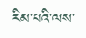རིམ་པའི་ལས་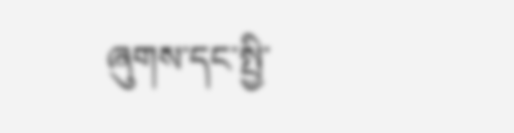ཞུགས་དང་སྤྱི་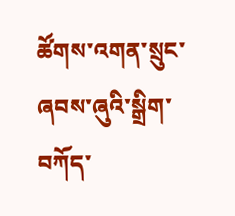ཚོགས་འགན་སྲུང་ཞབས་ཞུའི་སྒྲིག་བཀོད་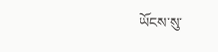ཡོངས་སུ་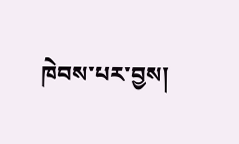ཁེབས་པར་བྱས།